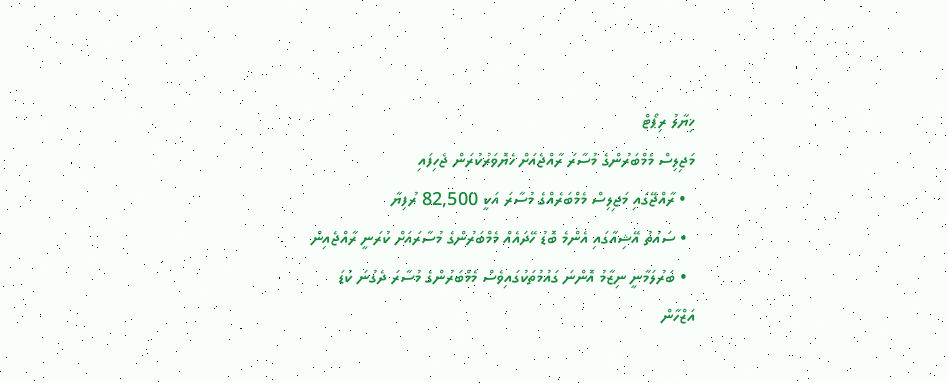ޚިޔާލު ރިޕޯޓް
މަޖިލިސް މެމްބަރުންގެ މުސާރަ ރާއްޖެއަށް ހެޔޮވަރުކުރަން ޖެހިފައި
  • ރާއްޖޭގައި މަޖިލިސް މެމްބަރެއްގެ މުސާރަ އަކީ 82,500 ރުފިޔާ
  • ސައުތު އޭޝިއާގައި އެންމެ ބޮޑު ހޭދައެއް މެމްބަރުންގެ މުސާރައަށް ކުރަނީ ރާއްޖެއިން
  • ބަރުލަމާނީ ނިޒާމު އޮންނަ ގައުމުތަކުގައިވެސް މެމްބަރުންގެ މުސާރަ ދެގުނަ ކުޑަ
އަޒްހާން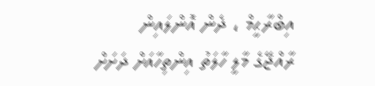އިބްރާޙީމް ، ދެން އޮންލައިން
ރާއްޖޭގެ މާލީ ހާލަތު އިންތިހާއަށް ދަށަށް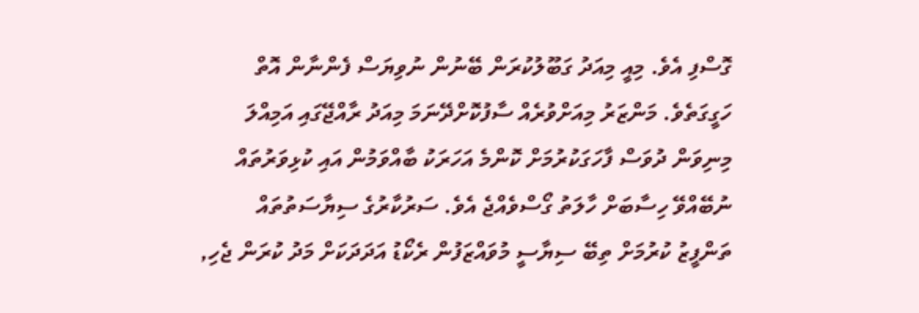ގޮސްފި އެވެ. މިއީ މިއަދު ގަބޫލުކުރަން ބޭނުން ނުވިޔަސް ފެންނާން އޮތް ހަގީގަތެވެ. މަންޒަރު މިއަށްވުރެއް ސާފުކޮށްދޭނަމަ މިއަދު ރާއްޖޭގައި އަމިއްލަ މިނިވަން ދުވަސް ފާހަގަކުރުމަށް ކޮންމެ އަހަރަކު ބާއްވަމުން އައި ކުޅިވަރުތައް ނުބޭއްވޭ ހިސާބަށް ހާލަތު ގޯސްވެއްޖެ އެވެ. ސަރުކާރުގެ ސިޔާސަތުތައް ތަންފީޒު ކުރުމަށް ތިބޭ ސިޔާސީ މުވައްޒަފުން ރެކޯޑު އަދަދަކަށް މަދު ކުރަން ޖެހި,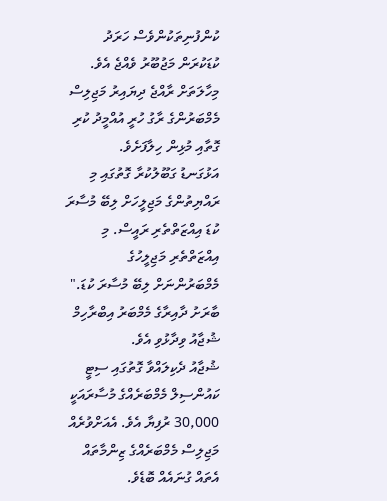ކުންފުނިތަކުންވެސް ހަރަދު ކުޑަކުރަން މަޖުބޫރު ވެއްޖެ އެވެ. މިހާލަތަށް ރާއްޖެ ދިޔައިރު މަޖިލިސް މެމްބަރުންގެ ރާގު ހުރީ އުއްމީދު ކުރި ގޮތާއި މުޅިން ހިލާފަށެވެ.
އަޅުގަނޑު ގަބޫލުކުރާ ގޮތުގައި މި ރައްޔިތުންގެ މަޖިލީހަށް ލިބޭ މުސާރަ ކުޑަ އިއްޒަތްތެރި ރައީސް. މި އިއްޒަތްތެރި މަޖިލީހުގެ މެމްބަރުންނަށް ލިބޭ މުސާރަ ކުޑަ." ބާރަށު ދާއިރާގެ މެމްބަރު އިބްރާހިމް ޝުޖާއު ވިދާޅުވި އެވެ.
ޝުޖާއު ދެކިލައްވާ ގޮތުގައި ސިޓީ ކައުންސިލް މެމްބަރެއްގެ މުސާރައަކީ 30,000 ރުފިޔާ އެވެ. އެއަށްވުރެއް މަޖިލިސް މެމްބަރެއްގެ ޒިންމާތައް އެތައް ގުނައެއް ބޮޑެވެ.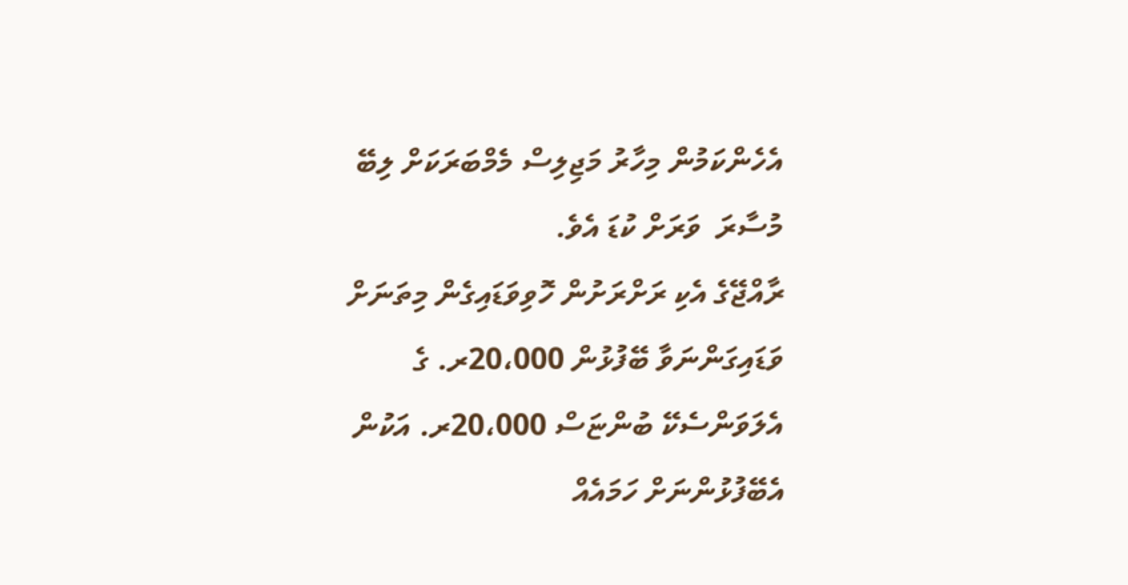އެހެންކަމުން މިހާރު މަޖިލިސް މެމްބަރަކަށް ލިބޭ މުސާރަ  ވަރަށް ކުޑަ އެވެ.
ރާއްޖޭގެ އެކި ރަށްރަށުން ހޮވިވަޑައިގެން މިތަނަށް ވަޑައިގަންނަވާ ބޭފުޅުން 20،000ރ. ގެ އެލަވަންސެކޭ ބުންޏަސް 20،000ރ. އަކުން އެބޭފުޅުންނަށް ހަމައެއް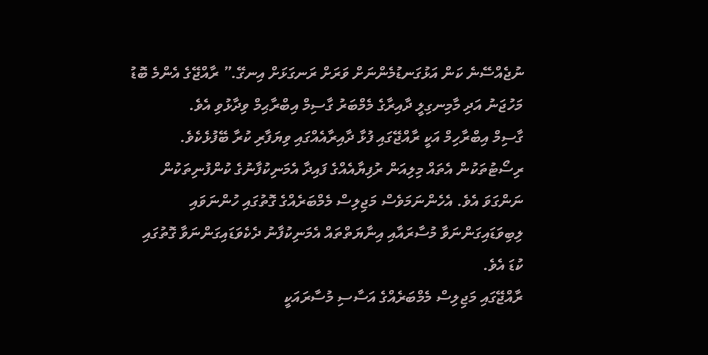ނުޖެއްސޭނެ ކަން އަޅުގަނޑުމެންނަށް ވަރަށް ރަނގަޅަށް އިނގޭ.” ރާއްޖޭގެ އެންމެ ބޮޑު މަހުޖަނު އަދި މާމިނގިލީ ދާއިރާގެ މެމްބަރު ގާސިމް އިބްރާޙިމް ވިދާޅުވި އެވެ.
ގާސިމް އިބްރާހިމް އަކީ ރާއްޖޭގައި ފުޅާ ދާއިރާއެއްގައި ވިޔަފާރި ކުރާ ބޭފުޅެކެވެ. ރިސޯޓުތަކުން އެތައް މިލިއަން ރުފިޔާއެއްގެ ފައިދާ އެމަނިކުފާނުގެ ކުންފުނިތަކުން ނަންގަވަ އެވެ. އެހެންނަމަވެސް މަޖިލިސް މެމްބަރެއްގެ ގޮތުގައި ހުންނަވައި ލިބިވަޑައިގަންނަވާ މުސާރައާއި އިނާޔަތްތައް އެމަނިކުފާނު ދެކެވަޑައިގަންނަވާ ގޮތުގައި ކުޑަ އެވެ.
ރާއްޖޭގައި މަޖިލިސް މެމްބަރެއްގެ އަސާސި މުސާރައަކީ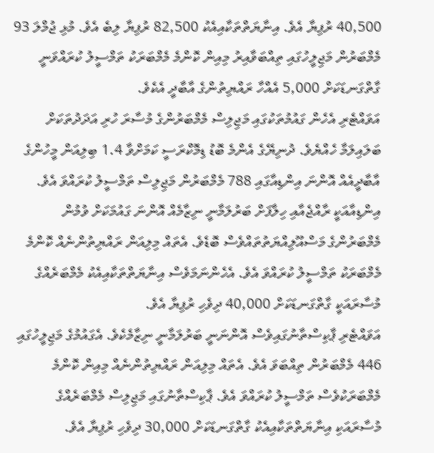40,500 ރުފިޔާ އެވެ. އިނާޔަތްތަކާއިއެކު 82,500 ރުފިޔާ ލިބެ އެވެ. މުޅި ޖުމްލަ 93 މެމްބަރުން މަޖިލީހުގައި ތިއްބަވާއިރު މިއިން ކޮންމެ މެމްބަރަކު ތަމްސީލު ކުރައްވަނީ ގާތްގަނޑަކަށް 5,000 އެއްހާ ރައްޔިތުންގެ އާބާދީ އެކެވެ.
އަވައްޓެރި އެހެން ގައުމުތަކުގައި މަޖިލިސް މެމްބަރުންގެ މުސާރަ ހުރި އަދަދުތަކަށް ބަލައިލަމާ ހެއްޔެވެ. ދުނިޔޭގެ އެންމެ ބޮޑު ޑިމޮކްރަސީ ކަމަށްވާ 1.4 ބިލިއަން މީހުންގެ އާބާދީއެއް އޮންނަ އިންޑިއާގައި 788 މެމްބަރުން މަޖިލިސް ތަމްސީލު ކުރައްވަ އެވެ. އިންޑިއާއަކީ ރާއްޖެއާއި ހިލާފަށް ބަރުލަމާނީ ނިޒާމެއް އޮންނަ ގައުމަކަށް ވުމުން މެމްބަރުންގެ މަސްއޫލިއްޔަތުތައްވެސް ބޮޑެވެ. އެތައް މިލިއަން ރައްޔިތުންނެއް ކޮންމެ މެމްބަރަކު ތަމްސީލު ކުރައްވަ އެވެ. އެހެންނަމަވެސް އިނާޔަތްތަކާއިއެކު މެމްބަރެއްގެ މުސާރައަކީ ގާތްގަނޑަކަށް 40,000 ދިވެހި ރުފިޔާ އެވެ.
އަވައްޓެރި ޕާކިސްތާނުގައިވެސް އޮންނަނީ ބަރުލަމާނީ ނިޒާމެކެވެ. އެގައުމުގެ މަޖިލީހުގައި 446 މެމްބަރުން ތިއްބަވަ އެވެ. އެތައް މިލިއަން ރައްޔިތުންނެއް މިއިން ކޮންމެ މެމްބަރަކުވެސް ތަމްސީލު ކުރައްވަ އެވެ. ޕާކިސްތާނުގައި މަޖިލިސް މެމްބަރެއްގެ މުސާރައަކި އިނާޔަތްތަކާއިއެކު ގާތްގަނޑަކަށް 30,000 ދިވެހި ރުފިޔާ އެވެ.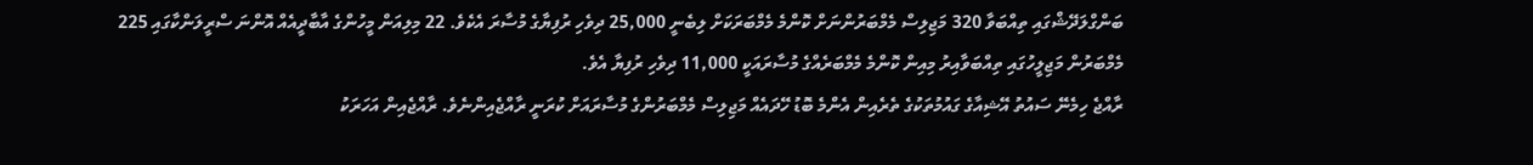ބަންގްލަދޭޝްގައި ތިއްބަވާ 320 މަޖިލިސް މެމްބަރުންނަށް ކޮންމެ މެމްބަރަކަށް ލިބެނީ 25,000 ދިވެހި ރުފިޔާގެ މުސާރަ އެކެވެ. 22 މިލިއަން މީހުންގެ އާބާދީއެއް އޮންނަ ސްރީލަންކާގައި 225 މެމްބަރުން މަޖިލީހުގައި ތިއްބަވާއިރު މިއިން ކޮންމެ މެމްބަރެއްގެ މުސާރައަކީ 11,000 ދިވެހި ރުފިޔާ އެވެ.
ރާއްޖެ ހިމެނޭ ސައުތު އޭޝިއާގެ ގައުމުތަކުގެ ތެރެއިން އެންމެ ބޮޑު ހޭދައެއް މަޖިލިސް މެމްބަރުންގެ މުސާރައަށް ކުރަނީ ރާއްޖެއިންނެވެ. ރާއްޖެއިން އަހަރަކު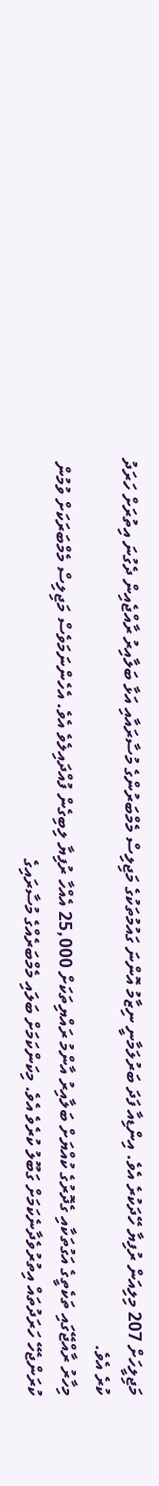މަޖިލީހަށް 207 މިލިއަން ރުފިޔާ ހޭދަކުރެ އެވެ. އިންޑިއާ ފަދަ ބަރުލަމާނީ ނިޒާމު އޮންނަ ގައުމުތަކުގެ މަޖިލިސް މެމްބަރުންގެ މުސާރައާއި އަޅާ ބަލާއިރު ރާއްޖެއިން ދެގުނަ އިތުރަށް ހަރަދު ކުރެ އެވެ.
މިހާރު ރާއްޖޭގައި ތަކެތީގެ އަގުތަކާއި ގެދޮރުގެ ކުއްޔަށް ބަލާއިރު އާންމު ރައްޔިތަކަށް 25,000 އެއްހާ ރުފިޔާ ލިބިގެން ފުއްދައިލެވެ އެވެ. އެހެންނަމަވެސް މަޖިލިސް މެމްބަރަކަށް ވުމުން ކުރަންޖެހޭ ހަރަދުތައް އިތުރުވެދާނެކަމަށް ގަބޫލު ކުރެވެ އެވެ. މިކަންކަމަށް ބަލައި މެމްބަރެއްގެ މުސާރައިގެ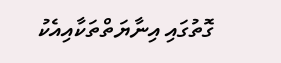ގޮތުގައި އިނާޔަތްތަކާއިއެކު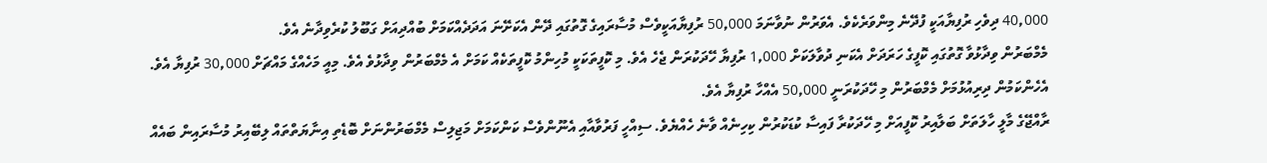40,000 ދިވެހި ރުފިޔާއަކީ ފުދޭނެ މިންވަރެކެވެ. އެވަރުން ނުވާނަމަ 50,000 ރުފިޔާއަކީވެސް މުސާރައިގެ ގޮތުގައި ދޭން އެކަށޭނަ އަދަދެއްކަމަށް ބުއްދިއަށް ގަބޫލު ކުރެވިދާނެ އެވެ.
މެމްބަރުން ވިދާޅުވާ ގޮތުގައި ކޮފީގެ ހަރަދަށް އެކަނި ދުވާލަކަށް 1,000 ރުފިޔާ ހޭދަކުރަން ޖެހެ އެވެ. މި ކޮފީތަކަކީ މުހިންމު ކޮފީތަކެއް ކަމަށް އެ މެމްބަރުން ވިދާޅުވެ އެވެ. މިއީ މަހެއްގެ މައްޗަށް 30,000 ރުފިޔާ އެވެ. އެހެންކަމުން ދިރިއުޅުމަށް މެމްބަރުން މި ހޭދަކުރަނީ 50,000 އެއްހާ ރުފިޔާ އެވެ.
ރާއްޖޭގެ މާލީ ހާލަތަށް ބަލާއިރު ކޮފީއަށް މި ހޭދަކުރާ ފައިސާ ކުޑަކުރުން ކިހިނެއް ވާނެ ހެއްޔެވެ. ސިއްހީ ފަރުވާއާއި އެނޫންވެސް ކަންކަމަށް މަޖިލިސް މެމްބަރުންނަށް ބޮޑެތި އިނާޔަތްތައް ލިބޭއިރު މުސާރައިން ބައެއް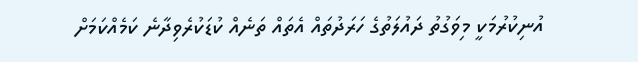އުނިކުރުމަކީ މިވަގުތު ދައުލަތުގެ ހަރަދުތައް އެތައް ތަނެއް ކުޑަކުރެވިދާނެ ކަމެއްކަމަށް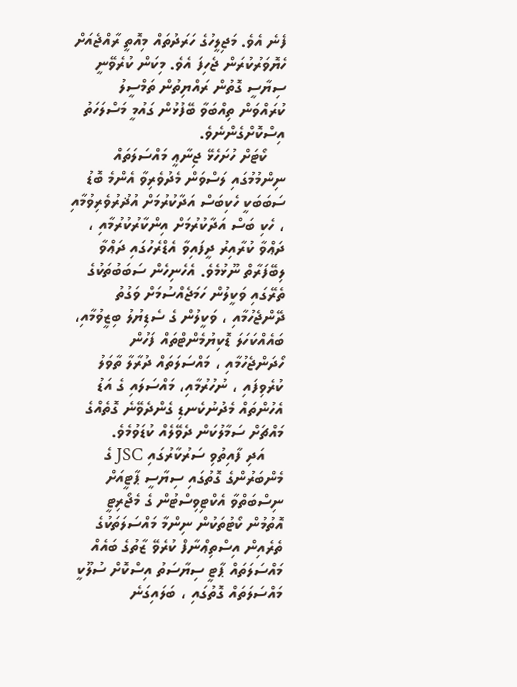ފެނެ އެވެ. މަޖިލީހުގެ ހަރަދުތައް މިއޮތީ ރާއްޖެއަށް ހެޔޮވަރުކުރަން ޖެހިފަ އެވެ. މިކަން ކުރެވޭނީ ސިޔާސީ ގޮތުން ރައްޔިތުން ތަމްސީލު ކުރައްވަން ތިއްބަވާ ބޭފުޅުން ގައުމީ މަސްލަހަތު އިސްކޮށްގެންނެވެ.
    ކޯޓަށް ހުށަހެޅޭ ޖިނާޢީ މައްސަލަތައް ނިންމުމުގައި ލަސްވަން މެދުވެރިވާ އެންމެ ބޮޑު ސަބަބަކީ ހެކިބަސް އަދާކުރުމަށް އުޛުރުވެރިވުމާއި ، ހެކި ބަސް އަދާކުރުމަށް އިންކާރުކުރުމާއި ، ދަޢްވާ ކުރާއިރު ދީފައިވާ އެޑްރެހުގައި ދަޢްވާ ލިބޭފަރާތް ނޫޅުމެވެ. އެހެނިހެން ސަބަބުތަކުގެ ތެރޭގައި ވަކީލުން ހަމަޖެއްސުމަށް ވަގުތު ދޭންޖެހުމާއި ، ވަކީލުން ގެ ސެޑިޔުލު ބިޒީވުމާއި، ބައެއްކަހަލަ ޑޮކިޔުމެންޓްތައް ފަހުން ހޯދަންޖެހުމާއި ، މައްސަލަތައް ދުރާލާ ތާވަލު ކުރެވިފައި ، ނުހުރުމާއި، މައްސަލައި ގެ އަޑު އެހުންތައް މެދުނުކެނޑި ގެންދެވޭނެ ގޮތެއްގެ މައްޗަށް ސަމާލުކަން ދެވޭލެއް ކުޑަވުމެވެ.
    އަދި ފާއިތުވި ސަރުކާރުގައި JSC ގެ މެންބަރުންގެ ގޮތުގައި ސިޔާސީ ޕާޓީއަށް ނިސްބަތްވާ އެކްޓިވިސްޓުން ގެ މެޖޯރިޓީ އޮތުމުން ކޯޓުތަކުން ނިންމާ މައްސަލަތަކުގެ ތެރެއިން އިސްތިޢްނާފް ކުރެވޭ ޒާތުގެ ބައެއް މައްސަލަތައް ޕާޓީ ސިޔާސަތު އިސްކޮށް ސުލޫކީ މައްސަލަތައް ގޮތުގައި ، ބަލައިގަނެ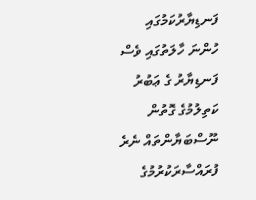ފަނޑިޔާރުކަމުގައި ހުންނަ ހާލަތުގައި ވެސް ފަނޑިޔާރު ގެ ޢަބުރު ކަތިލުމުގެ ގޮތުން ނޫސްބަޔާންތައް ނެރެ ފުރައްސާރަކުރުމުގެ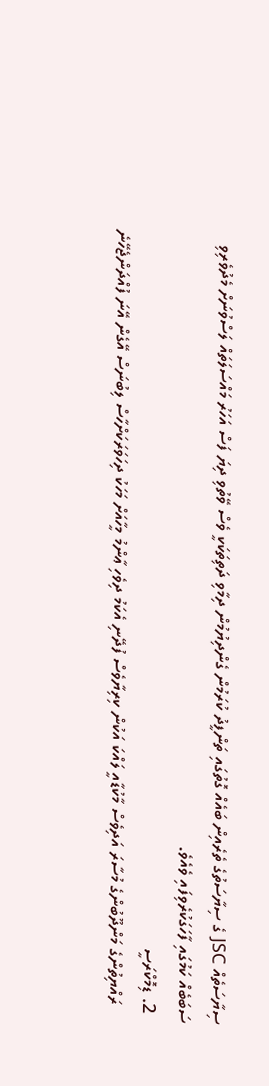ސިޔާސަތެއް JSC ގެ ސިޔާސަތުގެ ތެރެއިން ބައެއް ގޮތުގައި ތަންފީދު ކުރަމުން ގެންދިޔުމުން ދިމާވި ދަތިތަކަކީ ވެސް ވޭތުވި ދިޔަ ފަސް އަހަރު މައްސަލަތައް ލަސްވުނަށް މެދުވެރިވި ސަބަބެއް ކަމުގައި ފާހަގަކުރެވިފައި ވެއެވެ.
  2. ޑިމޮކްރަސީ
    ރައްޔިތުންގެ މަންދޫބުންގެ މުސާރަ އަދިވެސް މާކުޑާއީ ލައްކަ އަކުން ކިރިޔާވެސް ފުދޭނި އެކަމު ދިވެހި ޢާންމު މީހާއަށް މަހަކު ދިހަވަރަކަށްހާސް ލިބުނަސް އޭގެން އޭނަ ފުއްދަންޖެހޭނެ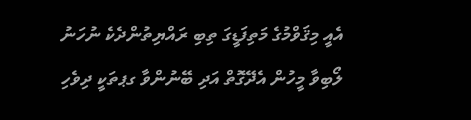އެއީ މިޤަވްމުގެ މަތިފަޑީގަ ތިބި ރައްޔިތުންދެކެ ނުހަނު ލޯބިވާ މީހުން އެދޭގޮތް އަދި ބޭނުންވާ ގޕތަކީ ދިވެހި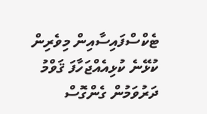ޓެކްސްފައިސާއިން މިވެރިން ކުޅޭނެ ކުޅިއެއްޖަހާފަ ޤަވްމު ދަރުވަމުން ގެންގޮސް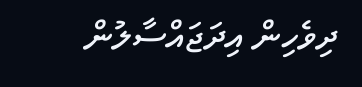ދިވެހިން އިދަޖައްސާލުން